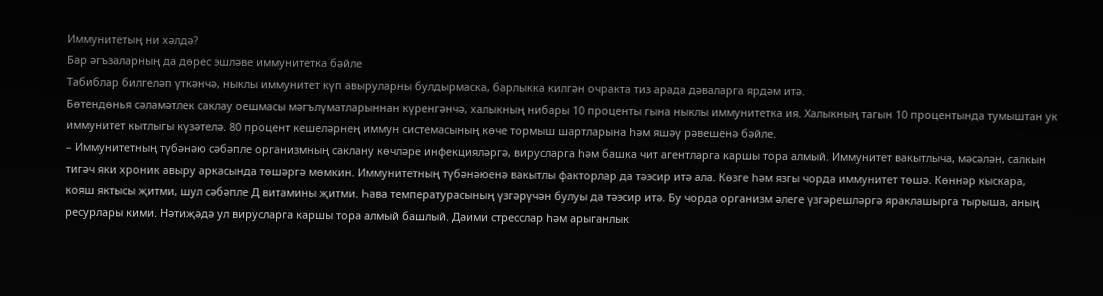Иммунитетың ни хәлдә?
Бар әгъзаларның да дөрес эшләве иммунитетка бәйле
Табиблар билгеләп үткәнчә, ныклы иммунитет күп авыруларны булдырмаска, барлыкка килгән очракта тиз арада дәваларга ярдәм итә.
Бөтендөнья сәламәтлек саклау оешмасы мәгълүматларыннан күренгәнчә, халыкның нибары 10 проценты гына ныклы иммунитетка ия. Халыкның тагын 10 процентында тумыштан ук иммунитет кытлыгы күзәтелә. 80 процент кешеләрнең иммун системасының көче тормыш шартларына һәм яшәү рәвешенә бәйле.
– Иммунитетның түбәнәю сәбәпле организмның саклану көчләре инфекцияләргә, вирусларга һәм башка чит агентларга каршы тора алмый. Иммунитет вакытлыча, мәсәлән, салкын тигәч яки хроник авыру аркасында төшәргә мөмкин. Иммунитетның түбәнәюенә вакытлы факторлар да тәэсир итә ала. Көзге һәм язгы чорда иммунитет төшә. Көннәр кыскара, кояш яктысы җитми, шул сәбәпле Д витамины җитми. Һава температурасының үзгәрүчән булуы да тәэсир итә. Бу чорда организм әлеге үзгәрешләргә яраклашырга тырыша, аның ресурлары кими. Нәтиҗәдә ул вирусларга каршы тора алмый башлый. Даими стресслар һәм арыганлык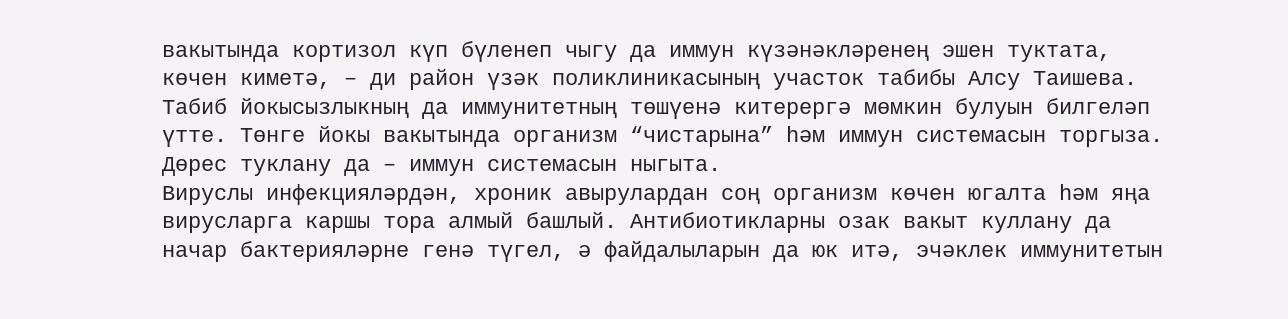вакытында кортизол күп бүленеп чыгу да иммун күзәнәкләренең эшен туктата, көчен киметә, – ди район үзәк поликлиникасының участок табибы Алсу Таишева.
Табиб йокысызлыкның да иммунитетның төшүенә китерергә мөмкин булуын билгеләп үтте. Төнге йокы вакытында организм “чистарына” һәм иммун системасын торгыза.
Дөрес туклану да – иммун системасын ныгыта.
Вируслы инфекцияләрдән, хроник авырулардан соң организм көчен югалта һәм яңа вирусларга каршы тора алмый башлый. Антибиотикларны озак вакыт куллану да начар бактерияләрне генә түгел, ә файдалыларын да юк итә, эчәклек иммунитетын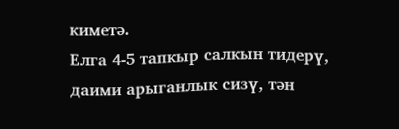киметә.
Елга 4-5 тапкыр салкын тидерү, даими арыганлык сизү, тән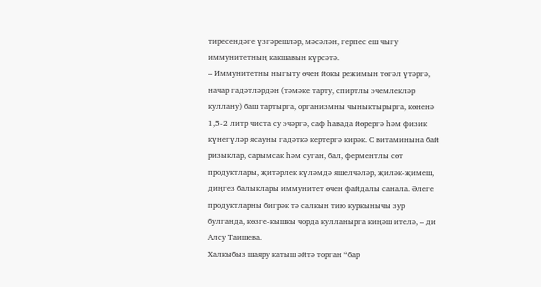тиресендәге үзгәрешләр, мәсәлән, герпес еш чыгу иммунитетның какшавын күрсәтә.
– Иммунитетны ныгыту өчен йокы режимын төгәл үтәргә, начар гадәтләрдән (тәмәке тарту, спиртлы эчемлекләр куллану) баш тартырга, организмны чыныктырырга, көненә 1,5-2 литр чиста су эчәргә, саф һавада йөрергә һәм физик күнегүләр ясауны гадәткә кертергә кирәк. С витаминына бай ризыклар, сарымсак һәм суган, бал, ферментлы сөт продуктлары, җитәрлек күләмдә яшелчәләр, җиләк-җимеш, диңгез балыклары иммунитет өчен файдалы санала. Әлеге продуктларны бигрәк тә салкын тию куркынычы зур булганда, көзге-кышкы чорда кулланырга киңәш ителә, – ди Алсу Таишева.
Халкыбыз шаяру катыш әйтә торган “бар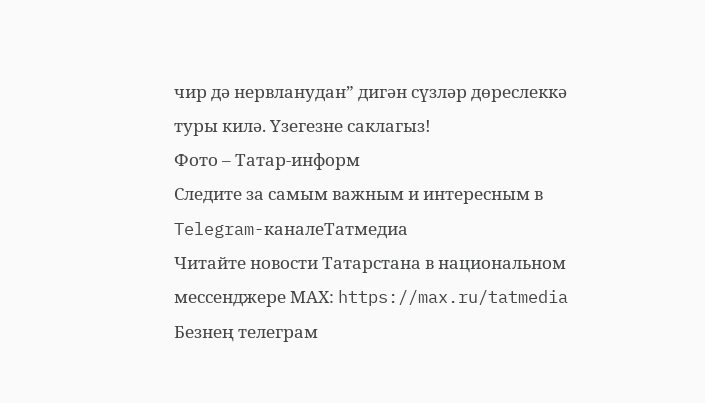чир дә нервланудан” дигән сүзләр дөреслеккә туры килә. Үзегезне саклагыз!
Фото – Татар-информ
Следите за самым важным и интересным в Telegram-каналеТатмедиа
Читайте новости Татарстана в национальном мессенджере MАХ: https://max.ru/tatmedia
Безнең телеграм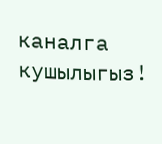каналга кушылыгыз!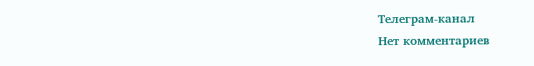Телеграм-канал
Нет комментариев